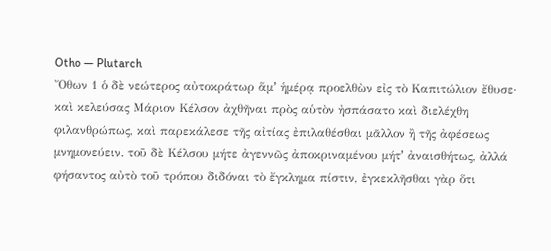Otho — Plutarch
Ὄθων 1 ὁ δὲ νεώτερος αὐτοκράτωρ ἅμʼ ἡμέρᾳ προελθὼν εἰς τὸ Καπιτώλιον ἔθυσε· καὶ κελεύσας Μάριον Κέλσον ἀχθῆναι πρὸς αὑτὸν ἠσπάσατο καὶ διελέχθη φιλανθρώπως, καὶ παρεκάλεσε τῆς αἰτίας ἐπιλαθέσθαι μᾶλλον ἢ τῆς ἀφέσεως μνημονεύειν. τοῦ δὲ Κέλσου μήτε ἀγεννῶς ἀποκριναμένου μήτʼ ἀναισθήτως, ἀλλά φήσαντος αὐτὸ τοῦ τρόπου διδόναι τὸ ἔγκλημα πίστιν, ἐγκεκλῆσθαι γὰρ ὅτι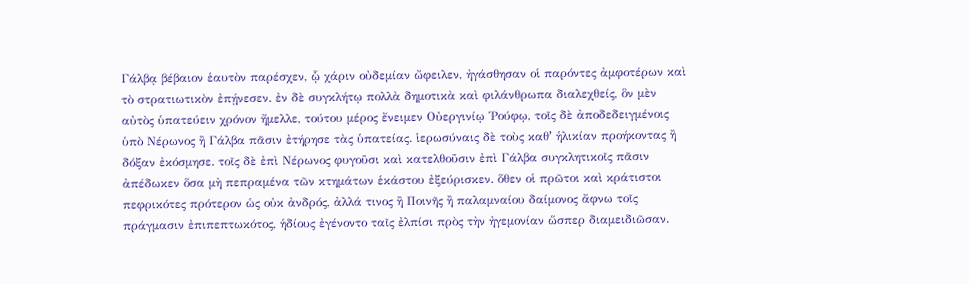Γάλβᾳ βέβαιον ἑαυτὸν παρέσχεν, ᾧ χάριν οὐδεμίαν ὤφειλεν, ἠγάσθησαν οἱ παρόντες ἀμφοτέρων καὶ τὸ στρατιωτικὸν ἐπῄνεσεν. ἐν δὲ συγκλήτῳ πολλὰ δημοτικὰ καὶ φιλάνθρωπα διαλεχθείς, ὃν μὲν αὐτὸς ὑπατεύειν χρόνον ἤμελλε, τούτου μέρος ἔνειμεν Οὐεργινίῳ Ῥούφῳ, τοῖς δὲ ἀποδεδειγμένοις ὑπὸ Νέρωνος ἢ Γάλβα πᾶσιν ἐτήρησε τὰς ὑπατείας. ἱερωσύναις δὲ τοὺς καθʼ ἡλικίαν προήκοντας ἢ δόξαν ἐκόσμησε. τοῖς δὲ ἐπὶ Νέρωνος φυγοῦσι καὶ κατελθοῦσιν ἐπὶ Γάλβα συγκλητικοῖς πᾶσιν ἀπέδωκεν ὅσα μὴ πεπραμένα τῶν κτημάτων ἑκάστου ἐξεύρισκεν. ὅθεν οἱ πρῶτοι καὶ κράτιστοι πεφρικότες πρότερον ὡς οὐκ ἀνδρός, ἀλλά τινος ἢ Ποινῆς ἢ παλαμναίου δαίμονος ἄφνω τοῖς πράγμασιν ἐπιπεπτωκότος, ἡδίους ἐγένοντο ταῖς ἐλπίσι πρὸς τὴν ἠγεμονίαν ὥσπερ διαμειδιῶσαν.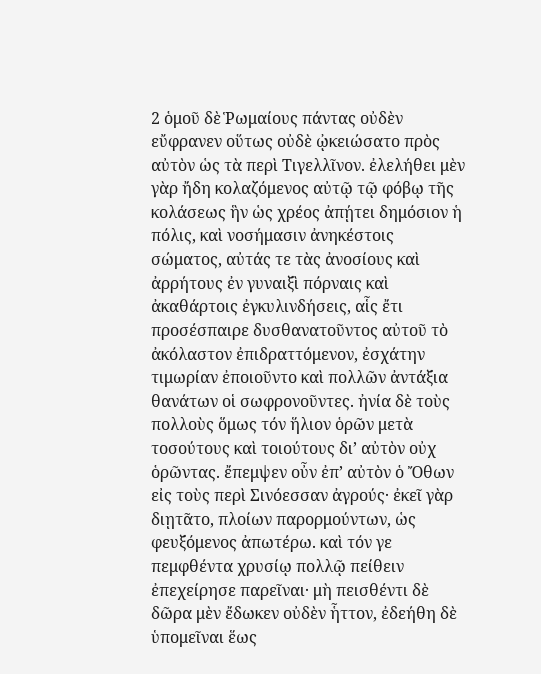2 ὁμοῦ δὲ Ῥωμαίους πάντας οὐδὲν εὔφρανεν οὕτως οὐδὲ ᾠκειώσατο πρὸς αὐτὸν ὡς τὰ περὶ Τιγελλῖνον. ἐλελήθει μὲν γὰρ ἤδη κολαζόμενος αὐτῷ τῷ φόβῳ τῆς κολάσεως ἣν ὡς χρέος ἀπῄτει δημόσιον ἡ πόλις, καὶ νοσήμασιν ἀνηκέστοις σώματος, αὐτάς τε τὰς ἀνοσίους καὶ ἀρρήτους ἐν γυναιξὶ πόρναις καὶ ἀκαθάρτοις ἐγκυλινδήσεις, αἷς ἔτι προσέσπαιρε δυσθανατοῦντος αὐτοῦ τὸ ἀκόλαστον ἐπιδραττόμενον, ἐσχάτην τιμωρίαν ἐποιοῦντο καὶ πολλῶν ἀντάξια θανάτων οἱ σωφρονοῦντες. ἠνία δὲ τοὺς πολλοὺς ὅμως τόν ἥλιον ὁρῶν μετὰ τοσούτους καὶ τοιούτους διʼ αὐτὸν οὐχ ὁρῶντας. ἔπεμψεν οὖν ἐπʼ αὐτὸν ὁ Ὄθων εἰς τοὺς περὶ Σινόεσσαν ἀγρούς· ἐκεῖ γὰρ διῃτᾶτο, πλοίων παρορμούντων, ὡς φευξόμενος ἀπωτέρω. καὶ τόν γε πεμφθέντα χρυσίῳ πολλῷ πείθειν ἐπεχείρησε παρεῖναι· μὴ πεισθέντι δὲ δῶρα μὲν ἔδωκεν οὐδὲν ἧττον, ἐδεήθη δὲ ὑπομεῖναι ἕως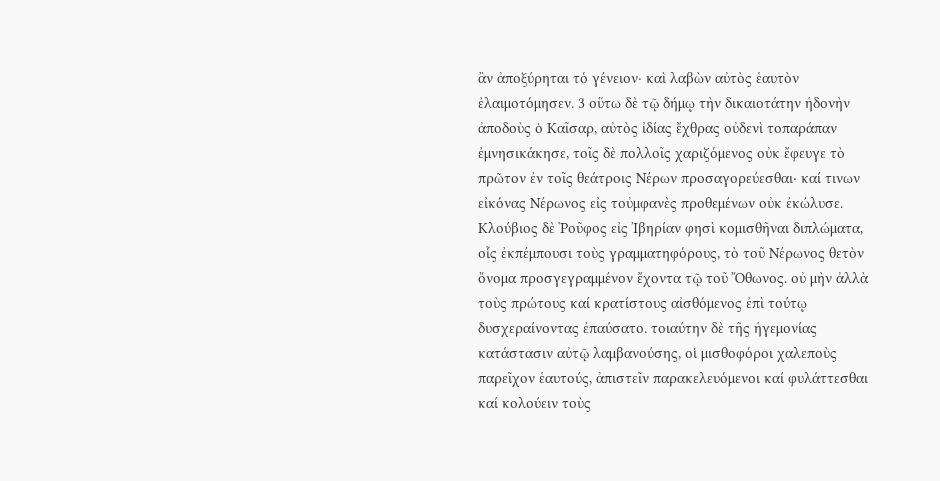ἂν ἀποξύρηται τό γένειον· καὶ λαβὼν αὐτὸς ἑαυτὸν ἐλαιμοτόμησεν. 3 οὕτω δὲ τῷ δήμῳ τὴν δικαιοτάτην ἡδονὴν ἀποδοὺς ὁ Καῖσαρ, αὐτὸς ἰδίας ἔχθρας οὐδενὶ τοπαράπαν ἐμνησικάκησε, τοῖς δὲ πολλοῖς χαριζόμενος οὐκ ἔφευγε τὸ πρῶτον ἐν τοῖς θεάτροις Νέρων προσαγορεύεσθαι· καί τινων εἰκόνας Νέρωνος εἰς τοὐμφανὲς προθεμένων οὐκ ἐκώλυσε. Κλούβιος δὲ Ῥοῦφος εἰς Ἰβηρίαν φησὶ κομισθῆναι διπλώματα, οἷς ἐκπέμπουσι τοὺς γραμματηφόρους, τὸ τοῦ Νέρωνος θετὸν ὄνομα προσγεγραμμένον ἔχοντα τῷ τοῦ Ὄθωνος. οὐ μὴν ἀλλὰ τοὺς πρώτους καί κρατίστους αἰσθόμενος ἐπὶ τούτῳ δυσχεραίνοντας ἐπαύσατο. τοιαύτην δὲ τῆς ἡγεμονίας κατάστασιν αὐτῷ λαμβανούσης, οἱ μισθοφόροι χαλεποὺς παρεῖχον ἑαυτούς, ἀπιστεῖν παρακελευόμενοι καί φυλάττεσθαι καί κολούειν τοὺς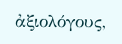ἀξιολόγους,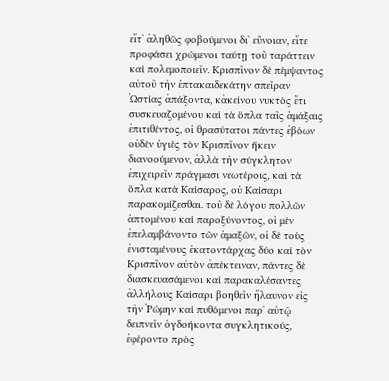εἴτʼ ἀληθῶς φοβούμενοι διʼ εὔνοιαν, εἴτε προφάσει χρώμενοι ταύτῃ τοῦ ταράττειν καί πολεμοποιεῖν. Κρισπῖνον δὲ πέμψαντος αὐτοῦ τὴν ἑπτακαιδεκάτην σπεῖραν Ὠστίας ἀπάξοντα, κἀκείνου νυκτὸς ἔτι συσκευαζομένου καί τὰ ὅπλα ταῖς ἁμάξαις ἐπιτιθέντος, οἱ θρασύτατοι πάντες ἐβόων οὐδὲν ὑγιὲς τὸν Κρισπῖνον ἥκειν διανοούμενον, ἀλλὰ τὴν σύγκλητον ἐπιχειρεῖν πράγμασι νεωτέροις, καὶ τὰ ὅπλα κατὰ Καίσαρος, οὐ Καίσαρι παρακομίζεσθαι. τοῦ δὲ λόγου πολλῶν ἁπτομένου καί παροξύνοντος, οἱ μὲν ἐπελαμβάνοντο τῶν ἁμαξῶν, οἱ δὲ τοὺς ἐνισταμένους ἑκατοντάρχας δύο καί τὸν Κρισπῖνον αὐτὸν ἀπέκτειναν, πάντες δὲ διασκευασάμενοι καί παρακαλέσαντες ἀλλήλους Καίσαρι βοηθεῖν ἤλαυνον εἰς τὴν Ῥώμην καί πυθόμενοι παρʼ αὐτῷ δειπνεῖν ὀγδοήκοντα συγκλητικούς, ἐφέροντο πρὸς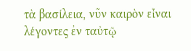τὰ βασίλεια, νῦν καιρὸν εἶναι λέγοντες ἐν ταὐτῷ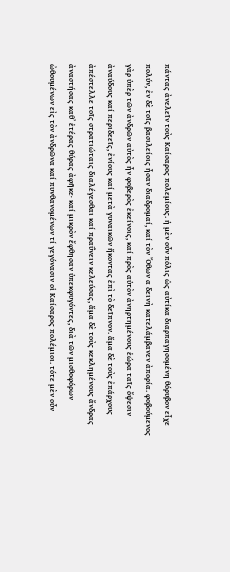πάντας ἀνελεῖν τοὺς Καίσαρος πολεμίους. ἡ μὲν οὖν πόλις ὡς αὐτίκα διαρπαγησομένη θόρυβον εἶχε πολύν, ἐν δὲ τοῖς βασιλείοις ἦσαν διαδρομαί, καί τὸν Ὄθων α δεινὴ κατελάμβανεν ἀπορία. φοβούμενος γὰρ ὑπὲρ τῶν ἀνδρῶν αὐτὸς ἦν φοβερὸς ἐκείνοις, καί πρὸς αὑτὸν ἀνηρτημένους ἑώρα ταῖς ὄψεσιν ἀναύδους καί περιδεεῖς, ἐνίους καί μετὰ γυναικῶν ἥκοντας ἐπὶ τὸ δεῖπνον. ἅμα δὲ τοὺς ἐπάρχους ἀπέστελλε τοῖς στρατιώταις διαλέγεσθαι καί πραΰνειν κελεύσας, ἅμα δὲ τοὺς κεκλημένους ἄνδρας ἀναστήσας καθʼ ἑτέρας θύρας ἀφῆκε· καί μικρὸν ἔφθησαν ὑπεκφυγόντες, διὰ τῶν μισθοφόρων ὠθουμένων εἰς τὸν ἀνδρῶνα καί πυνθανομένων τί γεγόνασιν οἱ Καίσαρος πολέμιοι. τότε μὲν οὖν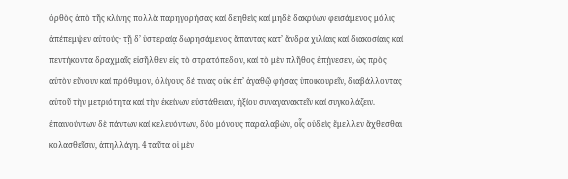ὀρθὸς ἀπὸ τῆς κλίνης πολλὰ παρηγορήσας καί δεηθεὶς καί μηδὲ δακρύων φεισάμενος μόλις ἀπέπεμψεν αὐτούς· τῇ δʼ ὑστεραίᾳ δωρησάμενος ἅπαντας κατʼ ἄνδρα χιλίαις καί διακοσίαις καί πεντήκοντα δραχμαῖς εἰσῆλθεν εἰς τὸ στρατόπεδον, καί τὸ μὲν πλῆθος ἐπῄνεσεν, ὡς πρὸς αὐτὸν εὔνουν καί πρόθυμον, ὀλίγους δέ τινας οὐκ ἐπʼ ἀγαθῷ φήσας ὑποικουρεῖν, διαβάλλοντας αὐτοῦ τὴν μετριότητα καί τὴν ἐκείνων εὐστάθειαν, ἠξίου συναγανακτεῖν καί συγκολάζειν. ἐπαινούντων δὲ πάντων καί κελευόντων, δύο μόνους παραλαβών, οἷς οὐδεὶς ἔμελλεν ἄχθεσθαι κολασθεῖσιν, ἀπηλλάγη. 4 ταῦτα οἱ μὲν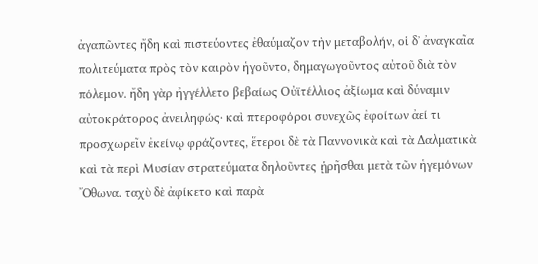ἀγαπῶντες ἤδη καὶ πιστεύοντες ἐθαύμαζον τὴν μεταβολήν, οἱ δʼ ἀναγκαῖα πολιτεύματα πρὸς τὸν καιρὸν ἡγοῦντο, δημαγωγοῦντος αὐτοῦ διὰ τὸν πόλεμον. ἤδη γὰρ ἠγγέλλετο βεβαίως Οὐϊτέλλιος ἀξίωμα καὶ δύναμιν αὐτοκράτορος ἀνειληφώς· καὶ πτεροφόροι συνεχῶς ἐφοίτων ἀεί τι προσχωρεῖν ἐκείνῳ φράζοντες, ἕτεροι δὲ τὰ Παννονικὰ καὶ τὰ Δαλματικὰ καὶ τὰ περὶ Μυσίαν στρατεύματα δηλοῦντες ᾑρῆσθαι μετὰ τῶν ἡγεμόνων Ὄθωνα. ταχὺ δὲ ἀφίκετο καὶ παρὰ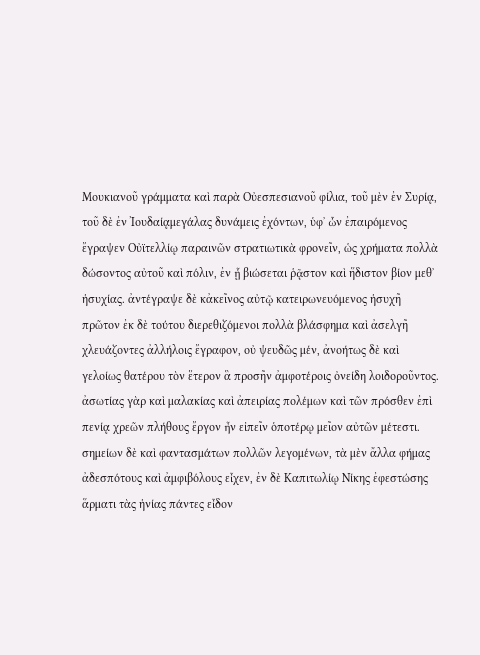Μουκιανοῦ γράμματα καὶ παρὰ Οὐεσπεσιανοῦ φίλια, τοῦ μὲν ἐν Συρίᾳ, τοῦ δὲ ἐν Ἰουδαίᾳμεγάλας δυνάμεις ἐχόντων, ὑφʼ ὧν ἐπαιρόμενος ἔγραψεν Οὐϊτελλίῳ παραινῶν στρατιωτικὰ φρονεῖν, ὡς χρήματα πολλὰ δώσοντος αὐτοῦ καὶ πόλιν, ἐν ᾗ βιώσεται ῥᾷστον καὶ ἥδιστον βίον μεθʼ ἡσυχίας. ἀντέγραψε δὲ κἀκεῖνος αὐτῷ κατειρωνευόμενος ἡσυχῆ πρῶτον ἐκ δὲ τούτου διερεθιζόμενοι πολλὰ βλάσφημα καὶ ἀσελγῆ χλευάζοντες ἀλλήλοις ἔγραφον, οὐ ψευδῶς μέν, ἀνοήτως δὲ καὶ γελοίως θατέρου τὸν ἕτερον ἃ προσῆν ἀμφοτέροις ὀνείδη λοιδοροῦντος. ἀσωτίας γὰρ καὶ μαλακίας καὶ ἀπειρίας πολέμων καὶ τῶν πρόσθεν ἐπὶ πενίᾳ χρεῶν πλήθους ἔργον ἦν εἰπεῖν ὁποτέρῳ μεῖον αὐτῶν μέτεστι. σημείων δὲ καὶ φαντασμάτων πολλῶν λεγομένων, τὰ μὲν ἄλλα φήμας ἀδεσπότους καὶ ἀμφιβόλους εἶχεν, ἐν δὲ Καπιτωλίῳ Νίκης ἐφεστώσης ἅρματι τὰς ἡνίας πάντες εἶδον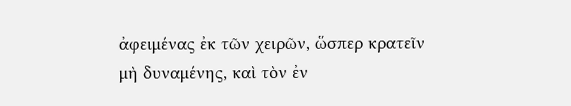ἀφειμένας ἐκ τῶν χειρῶν, ὥσπερ κρατεῖν μὴ δυναμένης, καὶ τὸν ἐν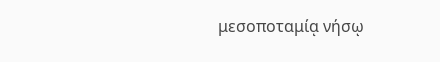μεσοποταμίᾳ νήσῳ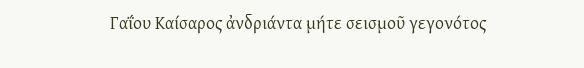Γαΐου Καίσαρος ἀνδριάντα μήτε σεισμοῦ γεγονότος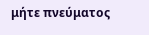μήτε πνεύματος